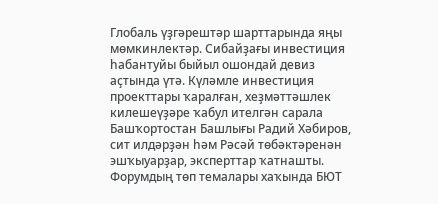Глобаль үҙгәрештәр шарттарында яңы мөмкинлектәр. Сибайҙағы инвестиция һабантуйы быйыл ошондай девиз аҫтында үтә. Күләмле инвестиция проекттары ҡаралған, хеҙмәттәшлек килешеүҙәре ҡабул ителгән сарала Башҡортостан Башлығы Радий Хәбиров, сит илдәрҙән һәм Рәсәй төбәктәренән эшҡыуарҙар, эксперттар ҡатнашты. Форумдың төп темалары хаҡында БЮТ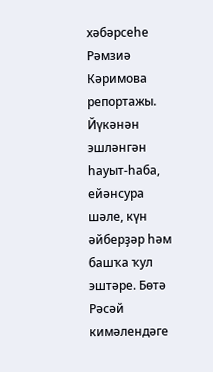хәбәрсеһе Рәмзиә Кәримова репортажы.
Йүкәнән эшләнгән һауыт-һаба, ейәнсура шәле, күн әйберҙәр һәм башҡа ҡул эштәре. Бөтә Рәсәй кимәлендәге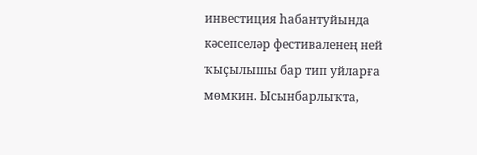инвестиция һабантуйында кәсепселәр фестиваленең ней ҡыҫылышы бар тип уйларға мөмкин. Ысынбарлыҡта,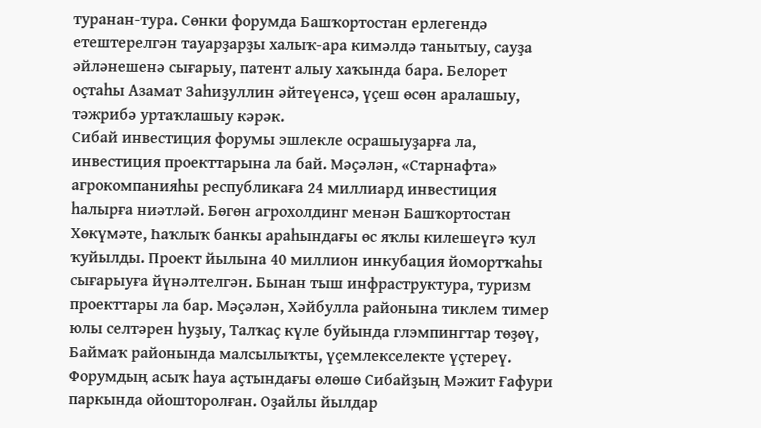туранан-тура. Сөнки форумда Башҡортостан ерлегендә етештерелгән тауарҙарҙы халыҡ-ара кимәлдә танытыу, сауҙа әйләнешенә сығарыу, патент алыу хаҡында бара. Белорет оҫтаһы Азамат Заһиҙуллин әйтеүенсә, үҫеш өсөн аралашыу, тәжрибә уртаҡлашыу кәрәк.
Сибай инвестиция форумы эшлекле осрашыуҙарға ла, инвестиция проекттарына ла бай. Мәҫәлән, «Старнафта» агрокомпанияһы республикаға 24 миллиард инвестиция һалырға ниәтләй. Бөгөн агрохолдинг менән Башҡортостан Хөкүмәте, Һаҡлыҡ банкы араһындағы өс яҡлы килешеүгә ҡул ҡуйылды. Проект йылына 40 миллион инкубация йомортҡаһы сығарыуға йүнәлтелгән. Бынан тыш инфраструктура, туризм проекттары ла бар. Мәҫәлән, Хәйбулла районына тиклем тимер юлы селтәрен һуҙыу, Талҡаҫ күле буйында глэмпингтар төҙөү, Баймаҡ районында малсылыҡты, үҫемлекселекте үҫтереү.
Форумдың асыҡ һауа аҫтындағы өлөшө Сибайҙың Мәжит Ғафури паркында ойошторолған. Оҙайлы йылдар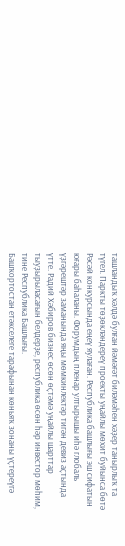ташландыҡ хәлдә булған йәмәғәт биләмәһен хәҙер танырлыҡ та түгел. Паркты төҙөкләндереү проекты уңайлы мөхит буйынса бөтә Рәсәй конкурсында еңеү яулаған. Республика башлығы эш сифатын юғары баһаланы. Форумдың пленар ултырышы иһә глобаль үҙгәрештәр заманында яңы мөмкинлектәр тигән девиз аҫтында үтте. Радий Хәбиров бизнес өсөн өҫтәмә уңайлы шарттар тыуҙырыласағын белдерҙе, республика өсөн һәр инвестор мөһим, тине Республика Башлығы.
Башҡортостан етәкселеге тарафынан көньяҡ зонаны үҫтереүгә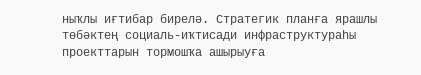ныҡлы иғтибар бирелә. Стратегик планға ярашлы төбәктең социаль-иҡтисади инфраструктураһы проекттарын тормошҡа ашырыуға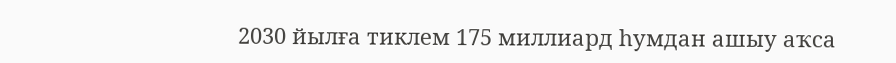2030 йылға тиклем 175 миллиард һумдан ашыу аҡса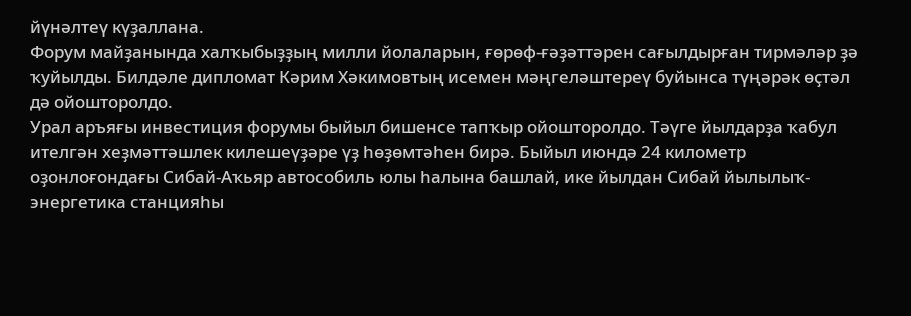йүнәлтеү күҙаллана.
Форум майҙанында халҡыбыҙҙың милли йолаларын, ғөрөф-ғәҙәттәрен сағылдырған тирмәләр ҙә ҡуйылды. Билдәле дипломат Кәрим Хәкимовтың исемен мәңгеләштереү буйынса түңәрәк өҫтәл дә ойошторолдо.
Урал аръяғы инвестиция форумы быйыл бишенсе тапҡыр ойошторолдо. Тәүге йылдарҙа ҡабул ителгән хеҙмәттәшлек килешеүҙәре үҙ һөҙөмтәһен бирә. Быйыл июндә 24 километр оҙонлоғондағы Сибай-Аҡьяр автособиль юлы һалына башлай, ике йылдан Сибай йылылыҡ-энергетика станцияһы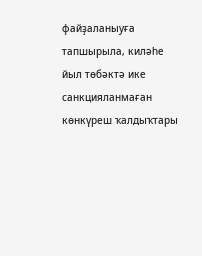файҙаланыуға тапшырыла, киләһе йыл төбәктә ике санкцияланмаған көнкүреш ҡалдыҡтары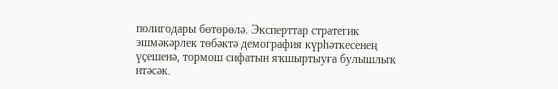полигодары бөтөрөлә. Эксперттар стратегик эшмәкәрлек төбәктә демография күрһәткесенең үҫешенә, тормош сифатын яҡшыртыуға булышлыҡ итәсәк.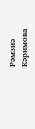Рәмзиә Кәримова